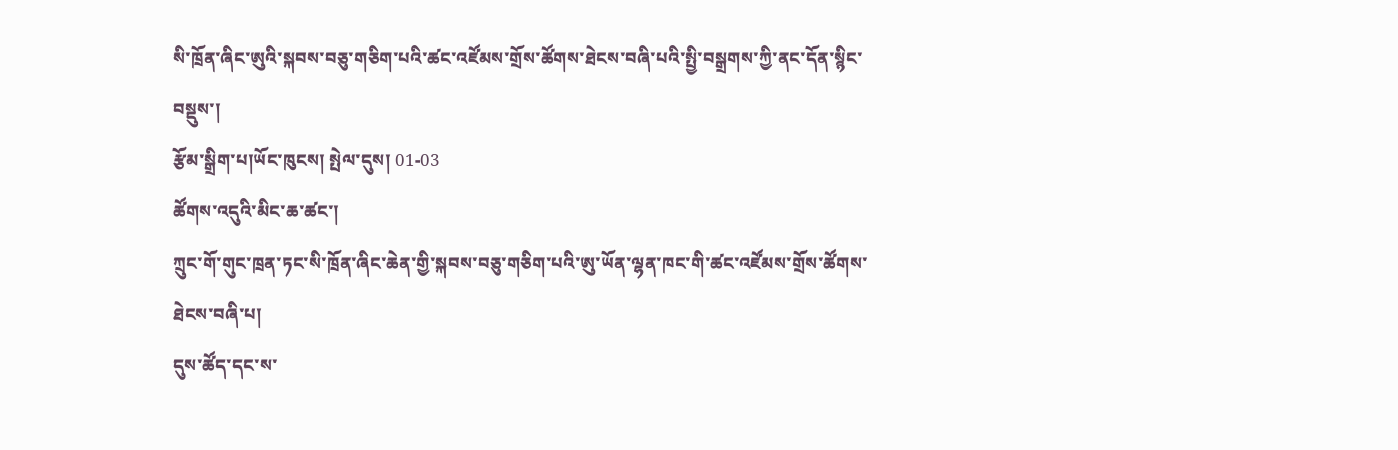སི་ཁྲོན་ཞིང་ཨུའི་སྐབས་བཅུ་གཅིག་པའི་ཚང་འཛོམས་གྲོས་ཚོགས་ཐེངས་བཞི་པའི་སྤྱི་བསྒྲགས་ཀྱི་ནང་དོན་སྙིང་བསྡུས་།
རྩོམ་སྒྲིག་པ།ཡོང་ཁུངས། སྤེལ་དུས། 01-03
ཚོགས་འདུའི་མིང་ཆ་ཚང་།
ཀྲུང་གོ་གུང་ཁྲན་ཏང་སི་ཁྲོན་ཞིང་ཆེན་གྱི་སྐབས་བཅུ་གཅིག་པའི་ཨུ་ཡོན་ལྷན་ཁང་གི་ཚང་འཛོམས་གྲོས་ཚོགས་ཐེངས་བཞི་པ།
དུས་ཚོད་དང་ས་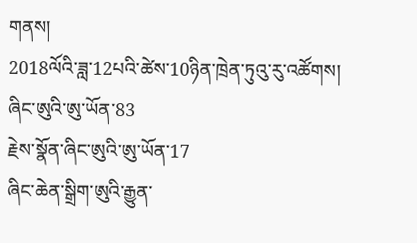གནས།
2018ལོའི་ཟླ་12པའི་ཚེས་10ཉིན་ཁྲེན་ཏུའུ་རུ་འཚོགས།
ཞིང་ཨུའི་ཨུ་ཡོན་83
རྗེས་སྣོན་ཞིང་ཨུའི་ཨུ་ཡོན་17
ཞིང་ཆེན་སྒྲིག་ཨུའི་རྒྱུན་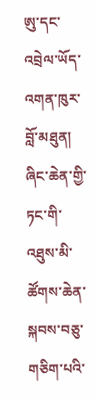ཨུ་དང་འབྲེལ་ཡོད་འགན་ཁུར་བློ་མཐུན།
ཞིང་ཆེན་གྱི་ཏང་གི་འཐུས་མི་ཚོགས་ཆེན་སྐབས་བཅུ་གཅིག་པའི་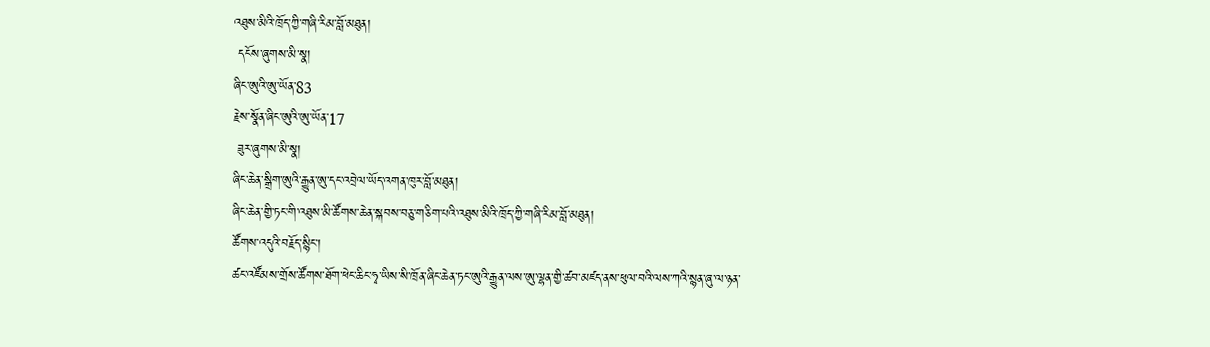འཐུས་མིའི་ཁྲོད་ཀྱི་གཞི་རིམ་བློ་མཐུན།
 དངོས་ཞུགས་མི་སྣ།
ཞིང་ཨུའི་ཨུ་ཡོན་83
རྗེས་སྣོན་ཞིང་ཨུའི་ཨུ་ཡོན་17
 ཟུར་ཞུགས་མི་སྣ།
ཞིང་ཆེན་སྒྲིག་ཨུའི་རྒྱུན་ཨུ་དང་འབྲེལ་ཡོད་འགན་ཁུར་བློ་མཐུན།
ཞིང་ཆེན་གྱི་ཏང་གི་འཐུས་མི་ཚོགས་ཆེན་སྐབས་བཅུ་གཅིག་པའི་འཐུས་མིའི་ཁྲོད་ཀྱི་གཞི་རིམ་བློ་མཐུན།
ཚོགས་འདུའི་བརྗོད་སྙིང་།
ཚང་འཛོམས་གྲོས་ཚོགས་ཐོག་ཕེང་ཆིང་ཧྭ་ཡིས་སི་ཁྲོན་ཞིང་ཆེན་ཏང་ཨུའི་རྒྱུན་ལས་ཨུ་ལྷན་གྱི་ཚབ་མཛད་ནས་ཕུལ་བའི་ལས་ཀའི་སྙན་ཞུ་ལ་ཉན་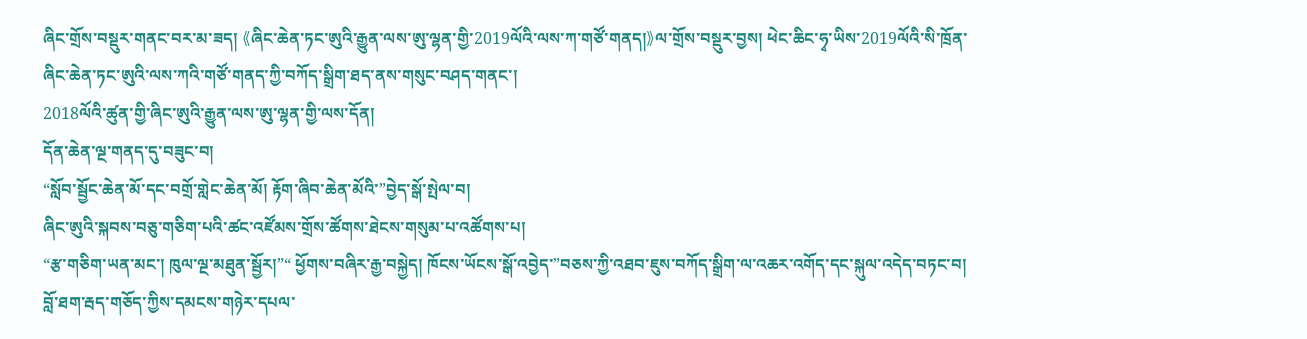ཞིང་གྲོས་བསྡུར་གནང་བར་མ་ཟད། 《ཞིང་ཆེན་ཏང་ཨུའི་རྒྱུན་ལས་ཨུ་ལྷན་གྱི་2019ལོའི་ལས་ཀ་གཙོ་གནད།》ལ་གྲོས་བསྡུར་བྱས། ཕེང་ཆིང་ཧྭ་ཡིས་2019ལོའི་སི་ཁྲོན་ཞིང་ཆེན་ཏང་ཨུའི་ལས་ཀའི་གཙོ་གནད་ཀྱི་བཀོད་སྒྲིག་ཐད་ནས་གསུང་བཤད་གནང་།
2018ལོའི་ཚུན་གྱི་ཞིང་ཨུའི་རྒྱུན་ལས་ཨུ་ལྷན་གྱི་ལས་དོན།
དོན་ཆེན་ལྔ་གནད་དུ་བཟུང་བ།
“སློབ་སྦྱོང་ཆེན་མོ་དང་བགྲོ་གླེང་ཆེན་མོ། རྟོག་ཞིབ་ཆེན་མོའི་”བྱེད་སྒོ་སྤེལ་བ།
ཞིང་ཨུའི་སྐབས་བཅུ་གཅིག་པའི་ཚང་འཛོམས་གྲོས་ཚོགས་ཐེངས་གསུམ་པ་འཚོགས་པ།
“རྩ་གཅིག་ཡན་མང་། ཁུལ་ལྔ་མཐུན་སྦྱོར།”“ ཕྱོགས་བཞིར་རྒྱ་བསྐྱེད། ཁོངས་ཡོངས་སྒོ་འབྱེད་”བཅས་ཀྱི་འཐབ་ཇུས་བཀོད་སྒྲིག་ལ་འཆར་འགོད་དང་སྐུལ་འདེད་བཏང་བ།
བློ་ཐག་རྦད་གཅོད་ཀྱིས་དམངས་གཉེར་དཔལ་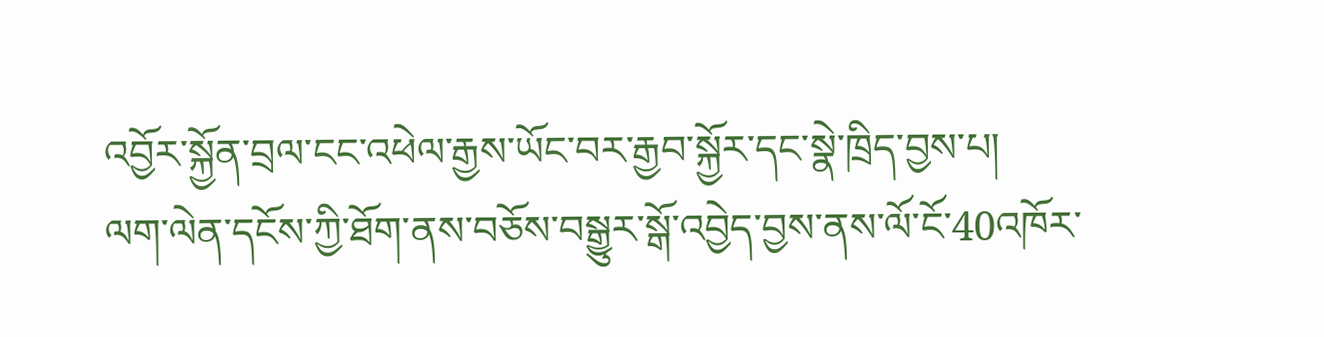འབྱོར་སྐྱོན་བྲལ་ངང་འཕེལ་རྒྱས་ཡོང་བར་རྒྱབ་སྐྱོར་དང་སྣེ་ཁྲིད་བྱས་པ།
ལག་ལེན་དངོས་ཀྱི་ཐོག་ནས་བཅོས་བསྒྱུར་སྒོ་འབྱེད་བྱས་ནས་ལོ་ངོ་40འཁོར་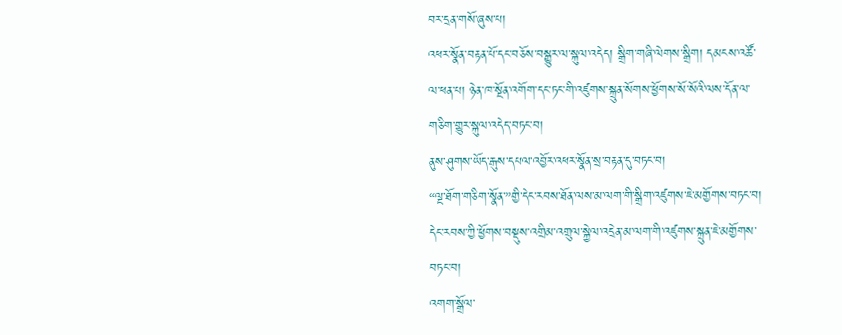བར་དྲན་གསོ་ཞུས་པ།
འཕར་སྣོན་བརྟན་པོ་དང་བཅོས་བསྒྱུར་ལ་སྐུལ་འདེད། སྒྲིག་གཞི་ལེགས་སྒྲིག། དམངས་འཚོ་ལ་ཕན་པ། ཉེན་ཁ་སྔོན་འགོག་དང་ཏང་གི་འཛུགས་སྐྲུན་སོགས་ཕྱོགས་སོ་སོའི་ལས་དོན་ལ་གཅིག་གྱུར་སྐུལ་འདེད་བཏང་བ།
ནུས་ཤུགས་ཡོད་རྒུས་དཔལ་འབྱོར་འཕར་སྣོན་སྲ་བརྟན་དུ་བཏང་བ།
“ལྔ་ཐོག་གཅིག་སྣོན་”གྱི་དེང་རབས་ཐོན་ལས་མ་ལག་གི་སྒྲིག་འཛུགས་ཇེ་མགྱོགས་བཏང་བ།
དེང་རབས་ཀྱི་ཕྱོགས་བསྡུས་འགྲིམ་འགྲུལ་སྐྱེལ་འདྲེན་མ་ལག་གི་འཛུགས་སྐྲུན་ཇེ་མགྱོགས་བཏང་བ།
འགག་སྒྲོལ་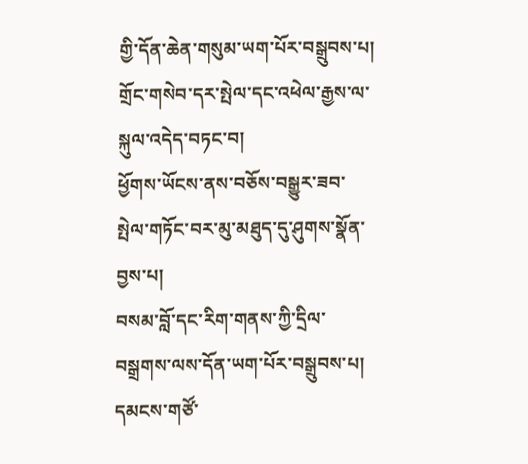གྱི་དོན་ཆེན་གསུམ་ཡག་པོར་བསྒྲུབས་པ།
གྲོང་གསེབ་དར་སྤེལ་དང་འཕེལ་རྒྱས་ལ་སྐུལ་འདེད་བཏང་བ།
ཕྱོགས་ཡོངས་ནས་བཅོས་བསྒྱུར་ཟབ་སྤེལ་གཏོང་བར་མུ་མཐུད་དུ་ཤུགས་སྣོན་བྱས་པ།
བསམ་བློ་དང་རིག་གནས་ཀྱི་དྲིལ་བསྒྲགས་ལས་དོན་ཡག་པོར་བསྒྲུབས་པ།
དམངས་གཙོ་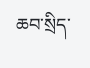ཆབ་སྲིད་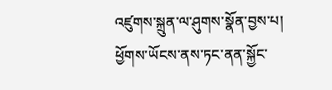འཛུགས་སྐྲུན་ལ་ཤུགས་སྣོན་བྱས་པ།
ཕྱོགས་ཡོངས་ནས་ཏང་ནན་སྐྱོང་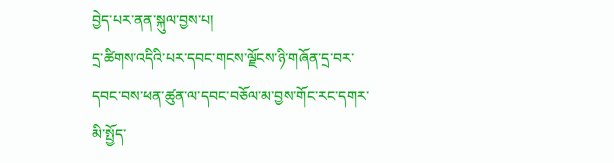བྱེད་པར་ནན་སྐུལ་བྱས་པ།
དྲ་ཚིགས་འདིའི་པར་དབང་གངས་ལྗོངས་ཉི་གཞོན་དྲ་བར་དབང་བས་ཕན་ཚུན་ལ་དབང་བཅོལ་མ་བྱས་གོང་རང་དགར་མི་སྤྱོད་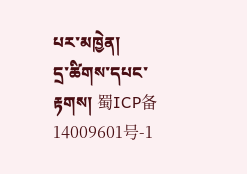པར་མཁྱེན།
དྲ་ཚིགས་དཔང་རྟགས། 蜀ICP备14009601号-1